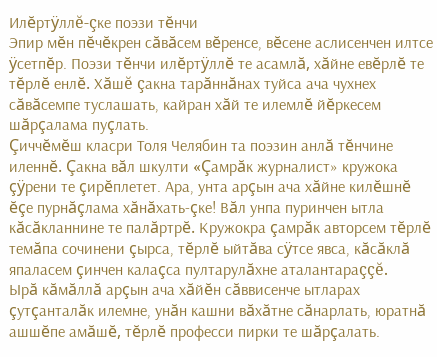Илĕртÿллĕ-çке поэзи тĕнчи
Эпир мĕн пĕчĕкрен сăвăсем вĕренсе, вĕсене аслисенчен илтсе ÿсетпĕр. Поэзи тĕнчи илĕртÿллĕ те асамлă, хăйне евĕрлĕ те тĕрлĕ енлĕ. Хăшĕ çакна тарăннăнах туйса ача чухнех сăвăсемпе туслашать, кайран хăй те илемлĕ йĕркесем шăрçалама пуçлать.
Çиччĕмĕш класри Толя Челябин та поэзин анлă тĕнчине иленнĕ. Çакна вăл шкулти «Çамрăк журналист» кружока çÿрени те çирĕплетет. Ара, унта арçын ача хăйне килĕшнĕ ĕçе пурнăçлама хăнăхать-çке! Вăл унпа пуринчен ытла кăсăкланнине те палăртрĕ. Кружокра çамрăк авторсем тĕрлĕ темăпа сочинени çырса, тĕрлĕ ыйтăва сÿтсе явса, кăсăклă япаласем çинчен калаçса пултарулăхне аталантараççĕ.
Ырă кăмăллă арçын ача хăйĕн сăввисенче ытларах çутçанталăк илемне, унăн кашни вăхăтне сăнарлать, юратнă ашшĕпе амăшĕ, тĕрлĕ професси пирки те шăрçалать.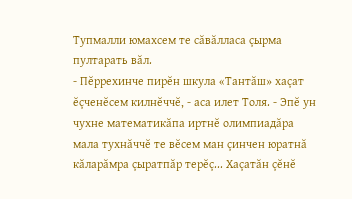Тупмалли юмахсем те сăвăлласа çырма пултарать вăл.
- Пĕррехинче пирĕн шкула «Тантăш» хаçат ĕçченĕсем килнĕччĕ, - аса илет Толя. - Эпĕ ун чухне математикăпа иртнĕ олимпиадăра мала тухнăччĕ те вĕсем ман çинчен юратнă кăларăмра çыратпăр терĕç... Хаçатăн çĕнĕ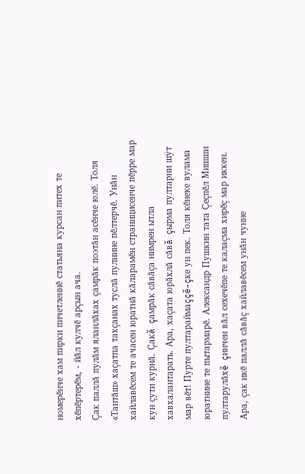номерĕнче хам пирки пичетленнĕ статьяна курсан питех те хĕпĕртерĕм, - йăл кулчĕ арçын ача.
Çак паллă пулăм яланлăхах çамрăк поэтăн асĕнче юлĕ. Толя «Тантăш» хаçатпа тахçанах туслă пулнине пĕлтерчĕ. Унăн хайлавĕсем те ачасен юратнă кăларамĕн страницисенче пĕрре мар кун çути курнă. Çакă çамрăк сăвăçа нимрен ытла хавхалантарать. Ара, хаçата юрăхлă сăвă çырма пултарни шÿт мар вĕт! Пурте пултараймаççĕ-çке ун пек. Толя кĕнеке вулама юратнине те пытармарĕ. Александр Пушкин тата Çеçпĕл Мишши пултарулăхĕ çинчен вăл сехечĕпе те калаçма хирĕç мар иккен. Ара, çак икĕ паллă сăвăç хайлавĕсем унăн чунне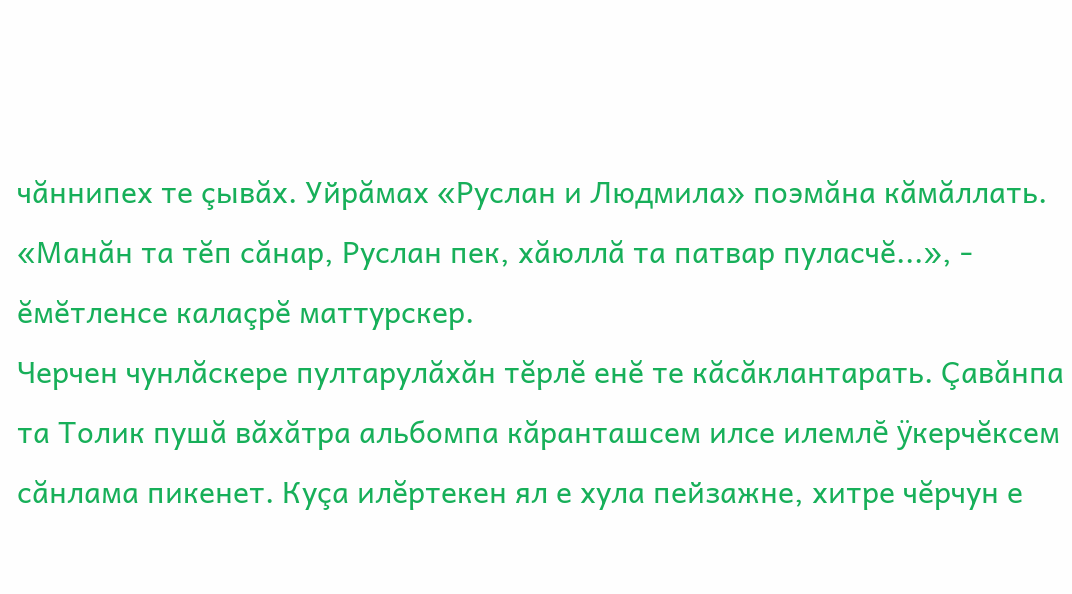чăннипех те çывăх. Уйрăмах «Руслан и Людмила» поэмăна кăмăллать. «Манăн та тĕп сăнар, Руслан пек, хăюллă та патвар пуласчĕ...», - ĕмĕтленсе калаçрĕ маттурскер.
Черчен чунлăскере пултарулăхăн тĕрлĕ енĕ те кăсăклантарать. Çавăнпа та Толик пушă вăхăтра альбомпа кăранташсем илсе илемлĕ ÿкерчĕксем сăнлама пикенет. Куçа илĕртекен ял е хула пейзажне, хитре чĕрчун е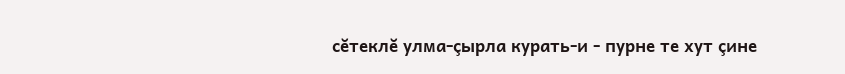сĕтеклĕ улма-çырла курать-и - пурне те хут çине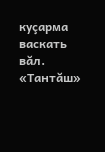куçарма васкать вăл.
«Тантăш»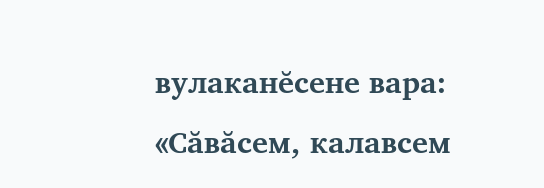вулаканĕсене вара: «Сăвăсем, калавсем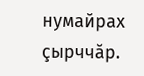нумайрах çырччăр.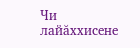Чи лайăххисене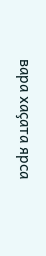вара хаçата ярса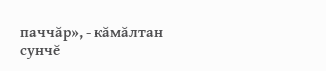паччăр», - кăмăлтан сунчĕ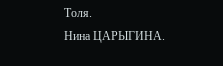Толя.
Нина ЦАРЫГИНА.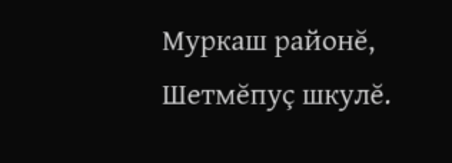Муркаш районĕ,
Шетмĕпуç шкулĕ.